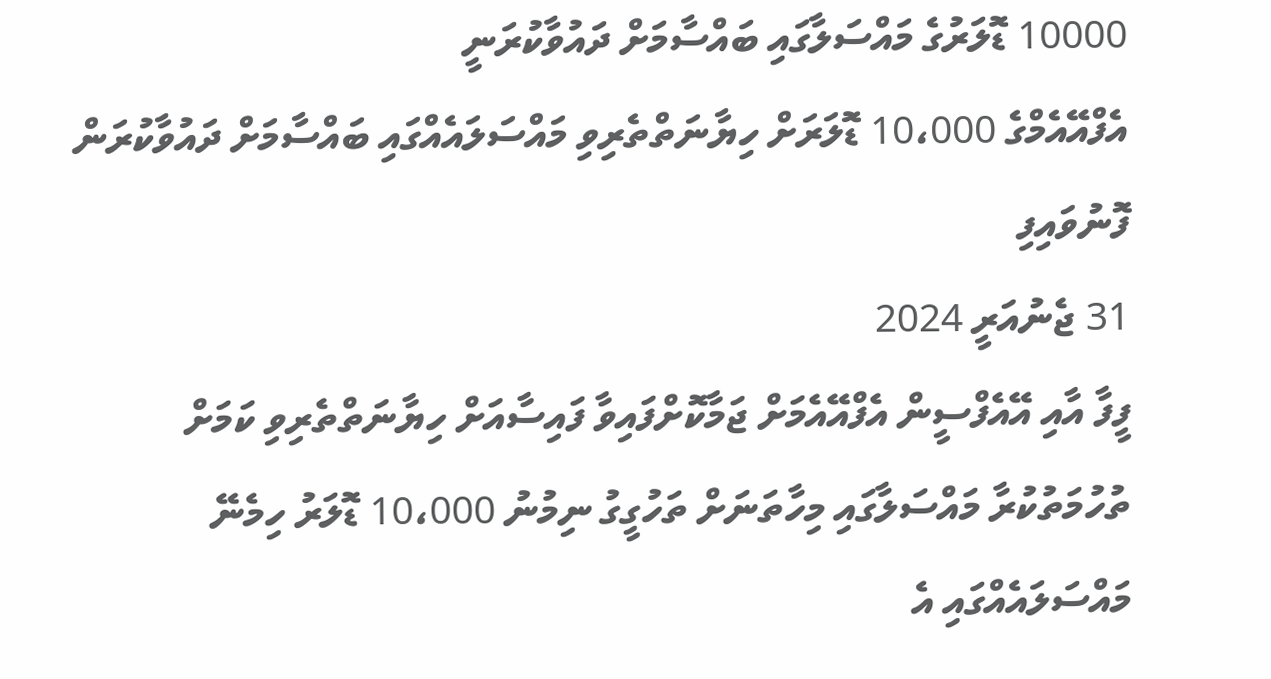10000 ޑޮލަރުގެ މައްސަލާގައި ބައްސާމަށް ދައުވާކުރަނީ
އެފްއޭއެމްގެ 10،000 ޑޮލަރަށް ހިޔާނަތްތެރިވި މައްސަލައެއްގައި ބައްސާމަށް ދައުވާކުރަން ފޮނުވައިފި
31 ޖެނުއަރީ 2024
ފީފާ އާއި އޭއެފްސީން އެފްއޭއެމަށް ޖަމާކޮށްފައިވާ ފައިސާއަށް ހިޔާނަތްތެރިވި ކަމަށް ތުހުމަތުކުރާ މައްސަލާގައި މިހާތަނަށް ތަހުގީގު ނިމުނު 10،000 ޑޮލަރު ހިމެނޭ މައްސަލައެއްގައި އެ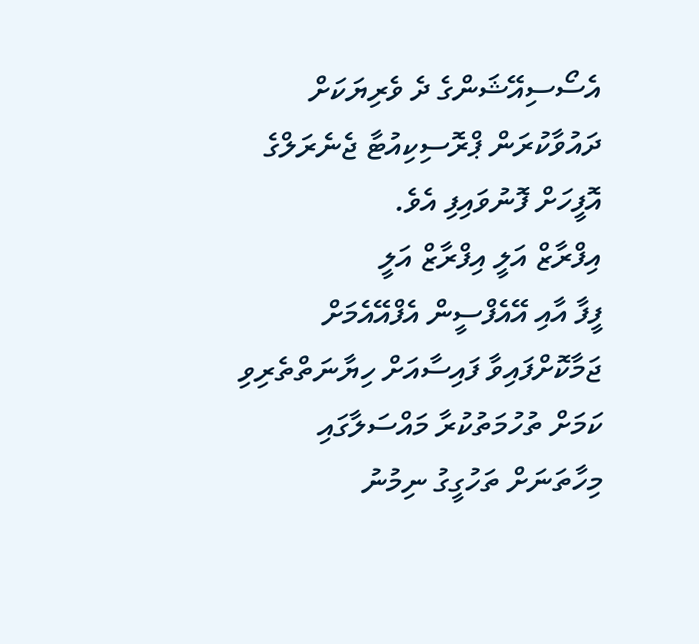އެސޯސިއޭޝަންގެ ދެ ވެރިޔަކަށް ދައުވާކުރަން ޕްރޮސިކިއުޓާ ޖެނެރަލްގެ އޮފީހަށް ފޮނުވައިފި އެވެ.
އިފްރާޒް އަލީ އިފްރާޒް އަލީ
ފީފާ އާއި އޭއެފްސީން އެފްއޭއެމަށް ޖަމާކޮށްފައިވާ ފައިސާއަށް ހިޔާނަތްތެރިވި ކަމަށް ތުހުމަތުކުރާ މައްސަލާގައި މިހާތަނަށް ތަހުގީގު ނިމުނު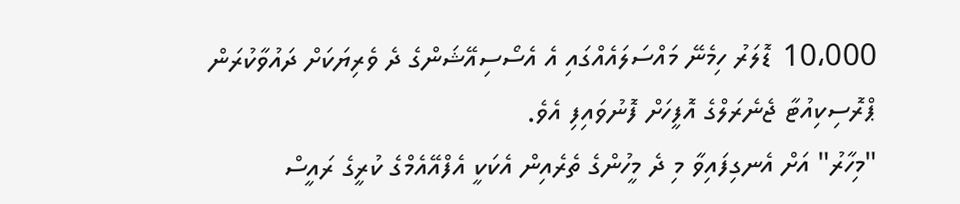10،000 ޑޮލަރު ހިމެނޭ މައްސަލައެއްގައި އެ އެސޯސިއޭޝަންގެ ދެ ވެރިޔަކަށް ދައުވާކުރަން ޕްރޮސިކިއުޓާ ޖެނެރަލްގެ އޮފީހަށް ފޮނުވައިފި އެވެ.
"މިހާރު" އަށް އެނގިފައިވާ މި ދެ މީހުންގެ ތެރެއިން އެކަކީ އެފްއޭއެމްގެ ކުރީގެ ރައީސް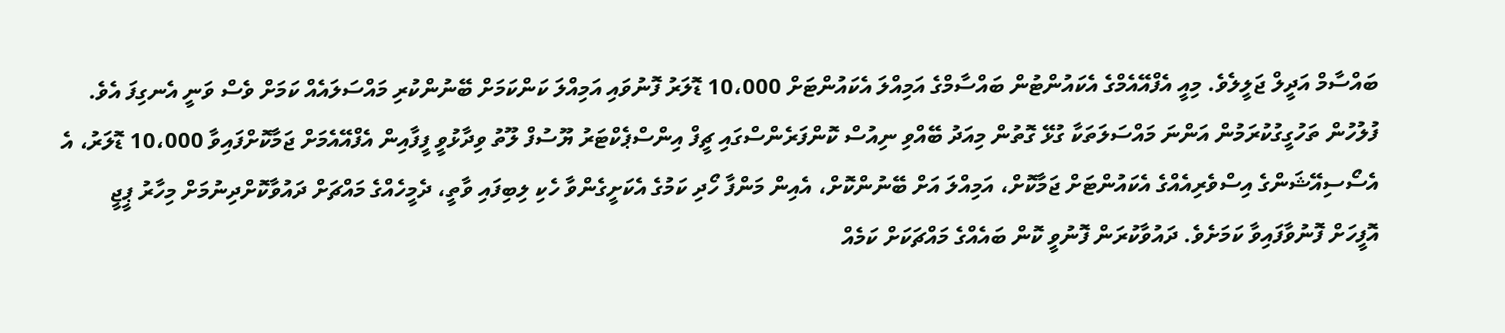ބައްސާމް އަދީލް ޖަލީލެވެ. މިއީ އެފްއޭއެމްގެ އެކައުންޓުން ބައްސާމްގެ އަމިއްލަ އެކައުންޓަށް 10،000 ޑޮލަރު ފޮނުވައި އަމިއްލަ ކަންކަމަށް ބޭނުންކުރި މައްސަލައެއް ކަމަށް ވެސް ވަނީ އެނގިފަ އެވެ.
ފުލުހުން ތަހުގީގުކުރަމުން އަންނަ މައްސަލަތަކާ ގުޅޭ ގޮތުން މިއަދު ބޭއްވި ނިއުސް ކޮންފަރެންސްގައި ޗީފް އިންސްޕެކްޓަރު ޔޫސުފް ލޫތު ވިދާޅުވީ ފީފާއިން އެފްއޭއެމަށް ޖަމާކޮށްފައިވާ 10،000 ޑޮލަރު، އެ އެސޯސިއޭޝަންގެ އިސްވެރިއެއްގެ އެކައުންޓަށް ޖަމާކޮށް، އަމިއްލަ އަށް ބޭނުންކޮށް، އެއިން މަންފާ ހޯދި ކަމުގެ އެކަށީގެންވާ ހެކި ލިބިފައި ވާތީ، ދެމީހެއްގެ މައްޗަށް ދައުވާކޮށްދިނުމަށް މިހާރު ޕީޖީ އޮފީހަށް ފޮނުވާފައިވާ ކަމަށެވެ. ދައުވާކުރަން ފޮނުވީ ކޮން ބައެއްގެ މައްޗަކަށް ކަމެއް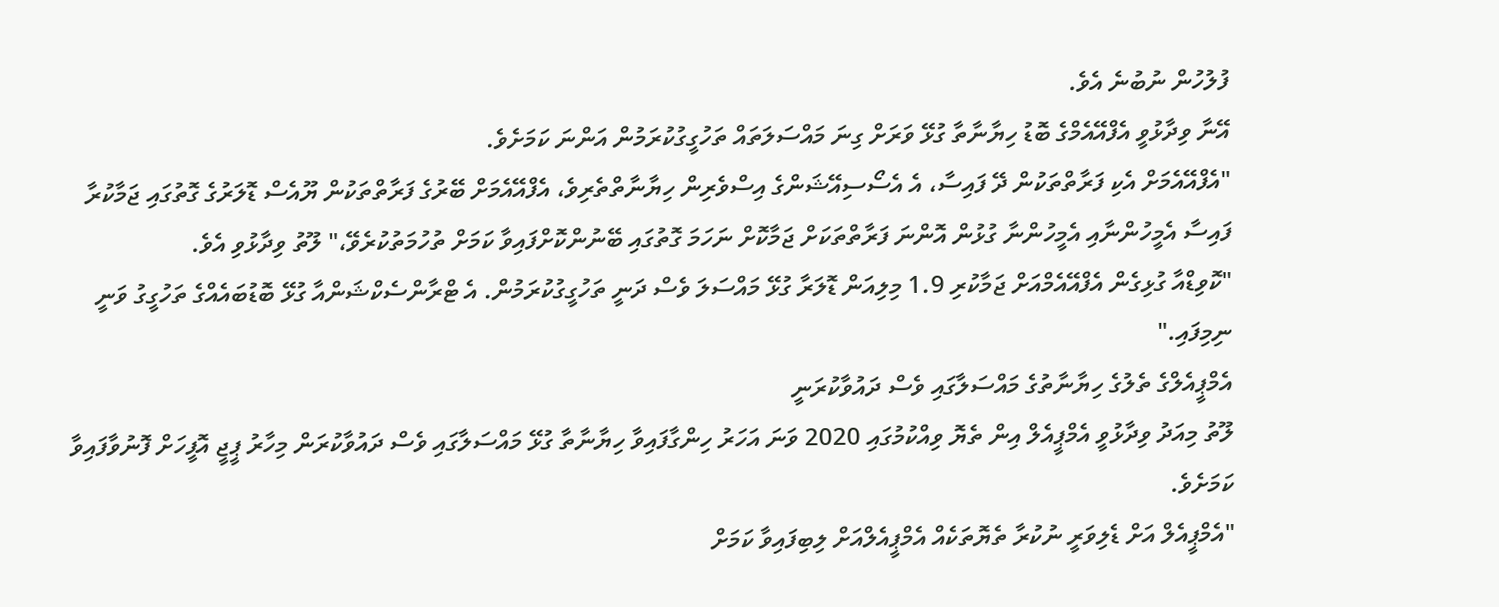ފުލުހުން ނުބުނެ އެވެ.
އޭނާ ވިދާޅުވީ އެފްއޭއެމްގެ ބޮޑު ހިޔާނާތާ ގުޅޭ ވަރަށް ގިނަ މައްސަލަތައް ތަހުގީގުކުރަމުން އަންނަ ކަމަށެވެ.
"އެފްއޭއެމަށް އެކި ފަރާތްތަކުން ދޭ ފައިސާ، އެ އެސޯސިއޭޝަންގެ އިސްވެރިން ހިޔާނާތްތެރިވެ، އެފްއޭއެމަށް ބޭރުގެ ފަރާތްތަކުން ޔޫއެސް ޑޮލަރުގެ ގޮތުގައި ޖަމާކުރާ ފައިސާ އެމީހުންނާއި އެމީހުންނާ ގުޅުން އޮންނަ ފަރާތްތަކަށް ޖަމާކޮށް ނަހަމަ ގޮތުގައި ބޭނުންކޮށްފައިވާ ކަމަށް ތުހުމަތުކުރެވޭ،" ލޫތު ވިދާޅުވި އެވެ.
"ކޮވިޑްއާ ގުޅިގެން އެފްއޭއެމްއަށް ޖަމާކުރި 1.9 މިލިއަން ޑޮލަރާ ގުޅޭ މައްސަލަ ވެސް ދަނީ ތަހުގީގުކުރަމުން. އެ ޓްރާންސެކްޝަންއާ ގުޅޭ ބޮޑުބައެއްގެ ތަހުގީގު ވަނީ ނިމިފައި."
އެމްޕީއެލްގެ ތެލުގެ ހިޔާނާތުގެ މައްސަލާގައި ވެސް ދައުވާކުރަނީ
ލޫތު މިއަދު ވިދާޅުވީ އެމްޕީއެލް އިން ތެޔޮ ވިއްކުމުގައި 2020 ވަނަ އަހަރު ހިންގާފައިވާ ހިޔާނާތާ ގުޅޭ މައްސަލާގައި ވެސް ދައުވާކުރަން މިހާރު ޕީޖީ އޮފީހަށް ފޮނުވާފައިވާ ކަމަށެވެ.
"އެމްޕީއެލް އަށް ޑެލިވަރީ ނުކުރާ ތެޔޮތަކެއް އެމްޕީއެލްއަށް ލިބިފައިވާ ކަމަށް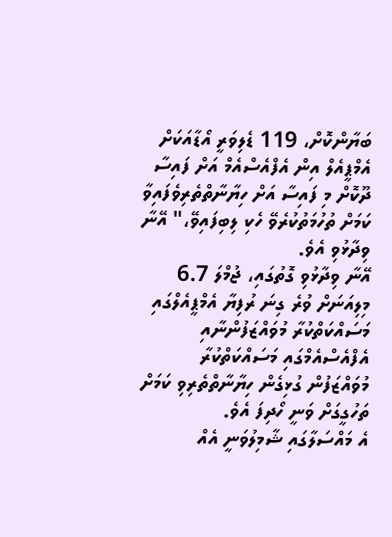ބަޔާންކޮށް، 119 ޑެލިވަރީ އޯޑާއަކަށް އެމްޕީއެލް އިން އެފްއެސްއެމް އަށް ފައިސާ ދޫކޮށް މި ފައިސާ އަށް ހިޔާނާތްތެރިވެފައިވާ ކަމަށް ތުހުމަތުކުރެވޭ ހެކި ލިބިފައިވޭ،" އޭނާ ވިދާޅުވި އެވެ.
އޭނާ ވިދާޅުވި ގޮތުގައި، ޖުމްލަ 6.7 މިލިއަނަށް ވުރެ ގިނަ ރުފިޔާ އެމްޕީއެލްގައި މަސައްކަތްކުރާ މުވައްޒަފުންނާއި އެފްއެސްއެމްގައި މަސައްކަތްކުރާ މުވައްޒަފުން ގުޅިގެން ހިޔާނާތްތެރިވި ކަމަށް ތަހުގީގަށް ވަނީ ހޯދިފަ އެވެ.
އެ މައްސަލާގައި ޝާމިލުވަނީ އެއް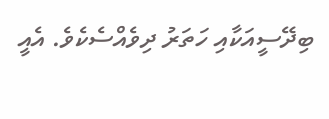ބިދޭސީއަކާއި ހަތަރު ދިވެއްސެކެވެ. އެއީ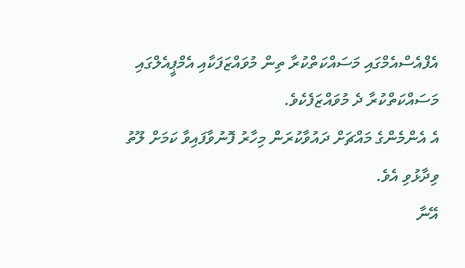އެފްއެސްއެމްގައި މަސައްކަތްކުރާ ތިން މުވައްޒަފަކާއި އެމްޕީއެލްގައި މަސައްކަތްކުރާ ދެ މުވައްޒަފެކެވެ.
އެ އެންމެންގެ މައްޗަށް ދައުވާކުރަން މިހާރު ފޮނުވާފައިވާ ކަމަށް ލޫތު ވިދާޅުވި އެވެ.
އޭނާ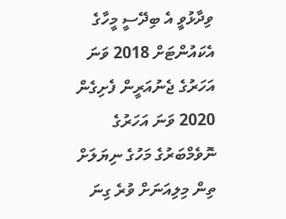ވިދާޅުވީ އެ ބިދޭސީ މީހާގެ އެކައުންޓަށް 2018 ވަނަ އަހަރުގެ ޖެނުއަރީން ފެށިގެން 2020 ވަނަ އަހަރުގެ ނޮވެމްބަރުގެ މަހުގެ ނިޔަލަށް ތިން މިލިއަނަށް ވުރެ ގިނަ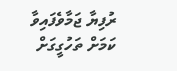ރުފިޔާ ޖަމާވެފައިވާ ކަމަށް ތަހުގީގަށް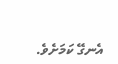އެނގޭ ކަމަށެވެ.